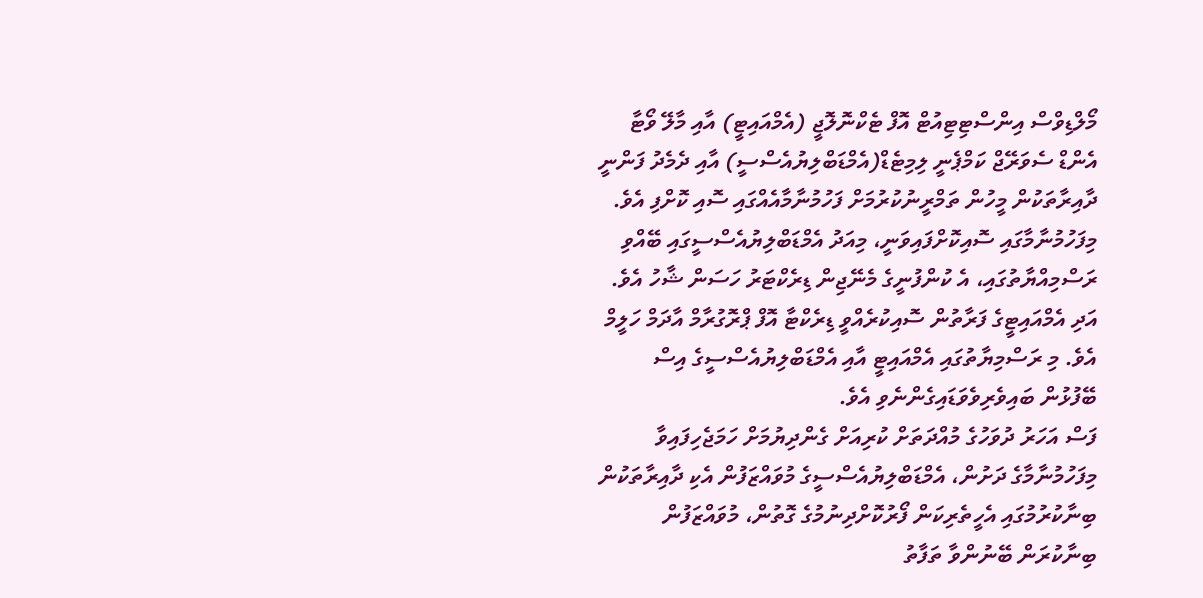މޯލްޑިވްސް އިންސްޓިޓިއުޓް އޮފް ޓެކްނޮލޮޖީ (އެމްއައިޓީ) އާއި މާލޭ ވޯޓާ އެންޑް ސެވަރޭޖް ކަމްޕެނީ ލިމިޓެޑް(އެމްޑަބްލިޔުއެސްސީ) އާއި ދެމެދު ފަންނީ ދާއިރާތަކުން މީހުން ތަމްރީނުކުރުމަށް ފަހުމުނާމާއެއްގައި ސޮއި ކޮށްފި އެވެ.
މިފަހުމުނާމާގައި ސޮއިކޮށްފައިވަނީ، މިއަދު އެމްޑަބްލިޔުއެސްސީގައި ބޭއްވި ރަސްމިއްޔާތުގައި، އެ ކުންފުނީގެ މެނޭޖިން ޑިރެކްޓަރު ހަސަން ޝާހު އެވެ. އަދި އެމްއައިޓީގެ ފަރާތުން ސޮއިކުރެއްވީ ޑިރެކްޓާ އޮފް ޕްރޮގުރާމް އާދަމް ހަލީމް އެވެ. މި ރަސްމިޔާތުގައި އެމްއައިޓީ އާއި އެމްޑަބްލިޔުއެސްސީގެ އިސް ބޭފުޅުން ބައިވެރިވެވަޑައިގެންނެވި އެވެ.
ފަސް އަހަރު ދުވަހުގެ މުއްދަތަށް ކުރިއަށް ގެންދިޔުމަށް ހަމަޖެހިފައިވާ މިފަހުމުނާމާގެ ދަށުން، އެމްޑަބްލިޔުއެސްސީގެ މުވައްޒަފުން އެކި ދާއިރާތަކުން ބިނާކުރުމުގައި އެހީތެރިކަން ފޯރުކޮށްދިނުމުގެ ގޮތުން، މުވައްޒަފުން ބިނާކުރަން ބޭނުންވާ ތަފާތު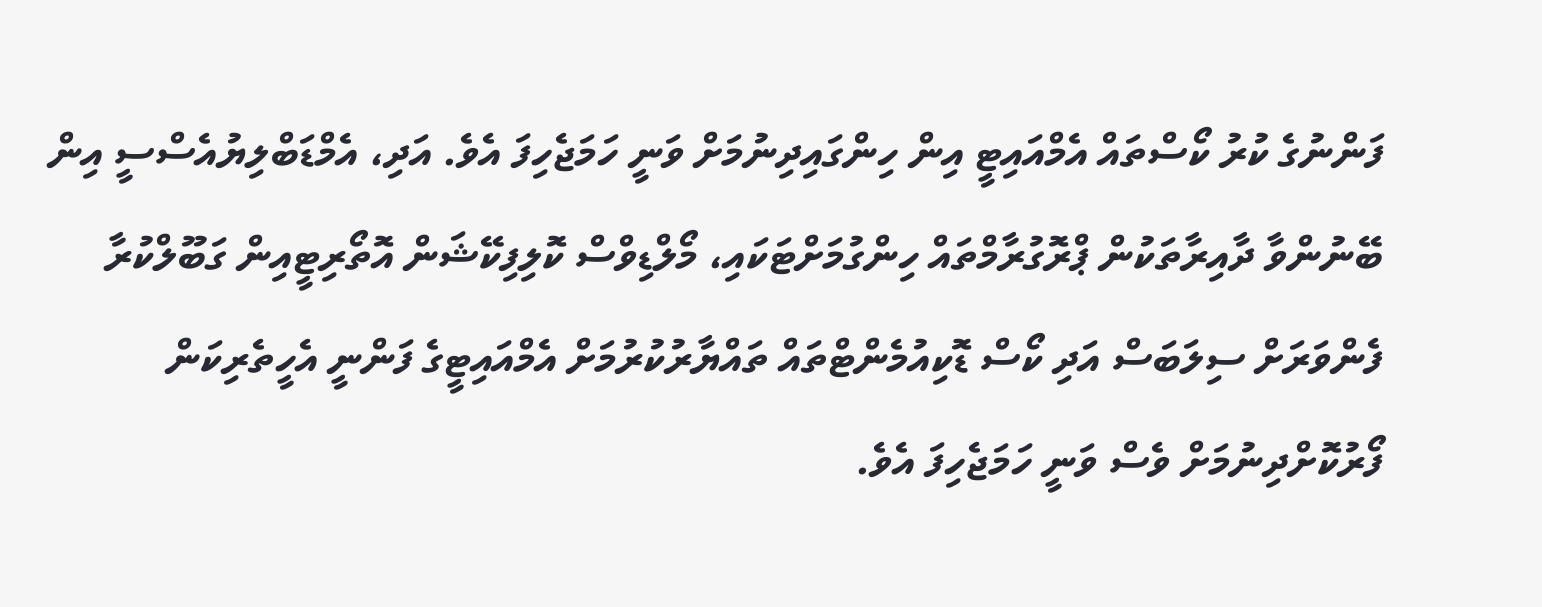ފަންނުގެ ކުރު ކޯސްތައް އެމްއައިޓީ އިން ހިންގައިދިނުމަށް ވަނީ ހަމަޖެހިފަ އެވެ. އަދި، އެމްޑަބްލިޔުއެސްސީ އިން ބޭނުންވާ ދާއިރާތަކުން ޕްރޮގުރާމްތައް ހިންގުމަށްޓަކައި، މޯލްޑިވްސް ކޮލިފިކޭޝަން އޮތޯރިޓީއިން ގަބޫލްކުރާ ފެންވަރަށް ސިލަބަސް އަދި ކޯސް ޑޮކިއުމެންޓްތައް ތައްޔާރުކުރުމަށް އެމްއައިޓީގެ ފަންނީ އެހީތެރިކަން ފޯރުކޮށްދިނުމަށް ވެސް ވަނީ ހަމަޖެހިފަ އެވެ.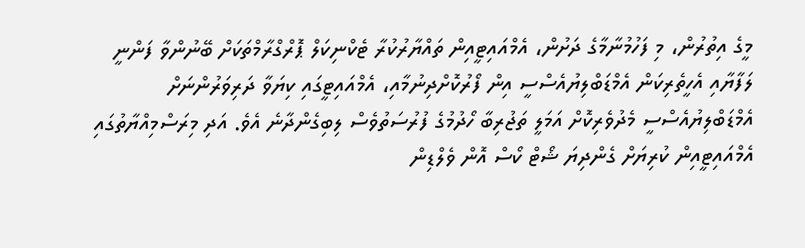މީގެ އިތުރުން، މި ފަހުމުނާމާގެ ދަށުން، އެމްއައިޓީއިން ތައްޔާރުކުރާ ޓެކްނިކަލް ޕޮރްގްރާމްތަކަށް ބޭނުންވާ ފަންނީ ލަފާޔާއި އެހީތެރިކަން އެމްޑަބްލިޔުއެސްސީ އިން ފޯރުކޮށްދިނުމާއި، އެމްއައިޓީގައި ކިޔަވާ ދަރިވަރުންނަށް އެމްޑަބްލިޔުއެސްސީ މެދުވެރިކޮށް އަމަލީ ތަޖުރިބާ ހޯދުމުގެ ފުރުސަތުވެސް ލިބިގެންދާނެ އެވެ. އަދި މިރަސްމިއްޔާތުގައި އެމްއައިޓީއިން ކުރިޔަށް ގެންދިޔަ ޝޯޓް ކޯސް އޮން ވެލްޑިން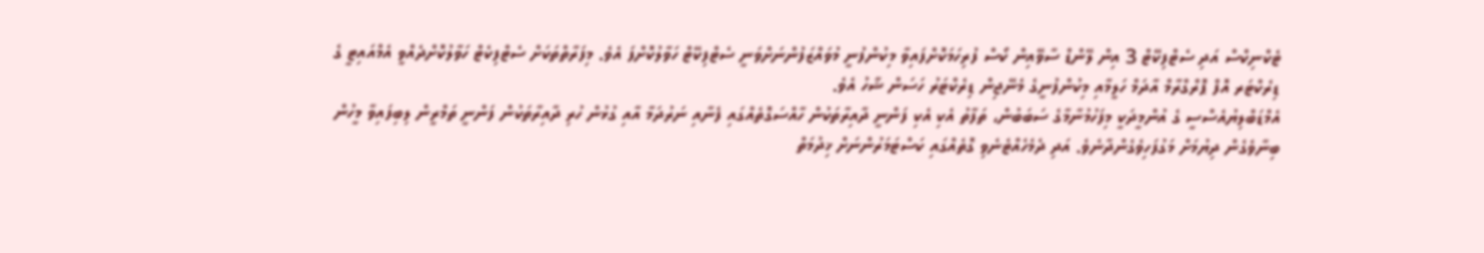ޓެކްނިކްސް އަދި ސެޓްފިކޭޓް 3 އިން ލޭންޑް ސާވޭއިން ކޯސް ފުރިހަމަކޮށްފައިވާ މިކުންފުނީ މުވައްޒަފުންނަށްވަނީ ސެޓްފިކޭޓް ހަވާލުކޮށްފަ އެވެ. މިފަރާތްތަކަށް ސެޓްފިކެޓް ހަވާލުކޮށްދެއްވީ އެމްއައިޓީ ގެ ޑިރެކްޓަރ އޮފް ޕޮރްގްރާމް އާދަމް ހަލީމާއި މިކުންފުނީގެ މެނޭޖިން ޑިރެކްޓަރު ހަސަން ޝާހު އެވެ.
އެމްޑަބްލިޔުއެސްސީ ގެ އުންމީދަކީ މިފަހުމުނާމާގެ ސަބަބުން، ތަފާތު އެކި އެކި ފަންނީ ދާއިރާތަކުން ހާއްސަގޮތެއްގައި ފެނާއި ނަރުދަމާ އާއި ގުޅުން ހުރި ދާއިރާތަކުން ފަންނީ ތަމްރީން ލިބިފައިވާ މީހުން ބިނާވެގެން ދިޔުމަށް މަގުފަހިވެގެންދާނެވެ. އަދި ދެމެހެއްޓެނެވި ގޮތެއްގައި ކަސްޓަމަރުންނަށް ޚިދުމަތް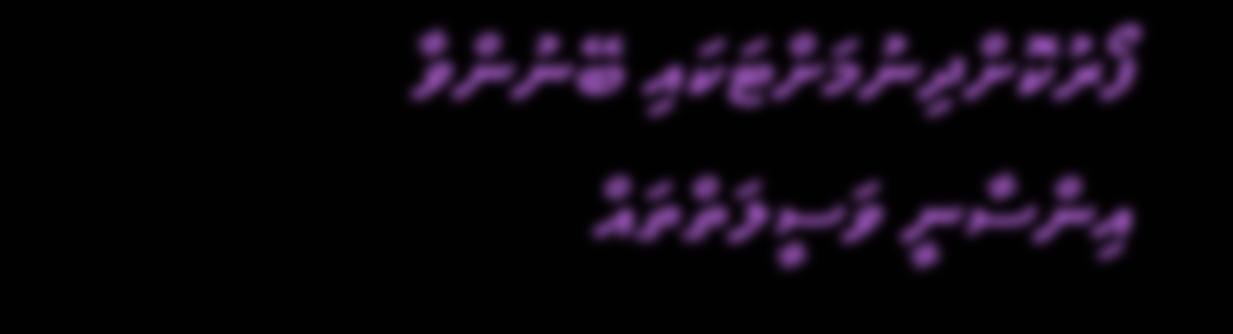ފޯރުކޮށްދިނުމަށްޓަކައި ބޭނުންވާ އިންސާނީ ވަސީލަތްތައް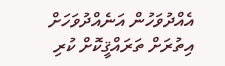އެއްދުވަހުން އަނެއްދުވަހަށް އިތުރަށް ތަރައްޤީކޮށް ކުރި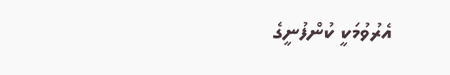އެރުވުމަކީ ކުންފުނީގެ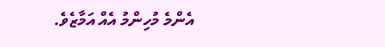އެންމެ މުހިންމު އެއް އަމާޒެވެ.